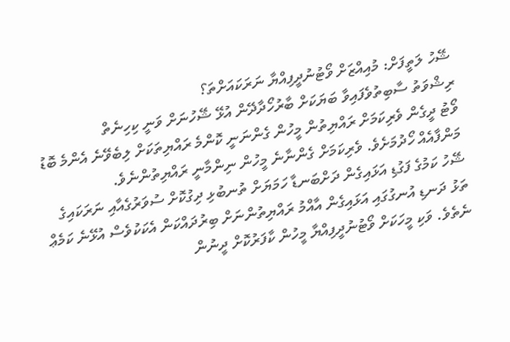ޝޭހު ލަތީފަށް: މުއިއްޒަށް ވޯޓުނުދީފިއްޔާ ނަރަކައަށްތަ؟
ރިޝްވަތު ސާބިތުވެފައިވާ ބަޔަކަށް ބާރުހޯދާދޭން އުޅޭ ޝޭހުނަށް ވަނީ ކިހިނެތް
ވޯޓު ދީގެން ވެރިކަމަށް ރައްޔިތުން މީހުން ގެންނަނީ ކޮންމެ ރައްޔިތަކަށް ލިބެވޭނެ އެންމެ ބޮޑު މަންފާއެއް ހޯދުމަށެވެ. ވެރިކަމަށް ގެންނާނެ މީހުން ނިންމާނީ ރައްޔިތުންނެވެ.
ޝޭހު ކަމުގެ ފަގުޑި އަޅައިގެން ދަށްބަނޑާ ހަމަޔަށް ތުނބުޅި ދިގުކޮށް ސުވަރުގެއާއި ނަރަކައިގެ ތަޅު ދަނޑި އުނގުގައި އަޅައިގެން އާއްމު ރައްޔިތުންނަށް ބިރުދައްކަން އެކަކުވެސް އުޅޭނެ ކަމެޢް ނެތެވެ. ވަކި މީހަކަށް ވޯޓުނުދީފިއްޔާ މީހުން ކާފަރުކޮށް ދީނުން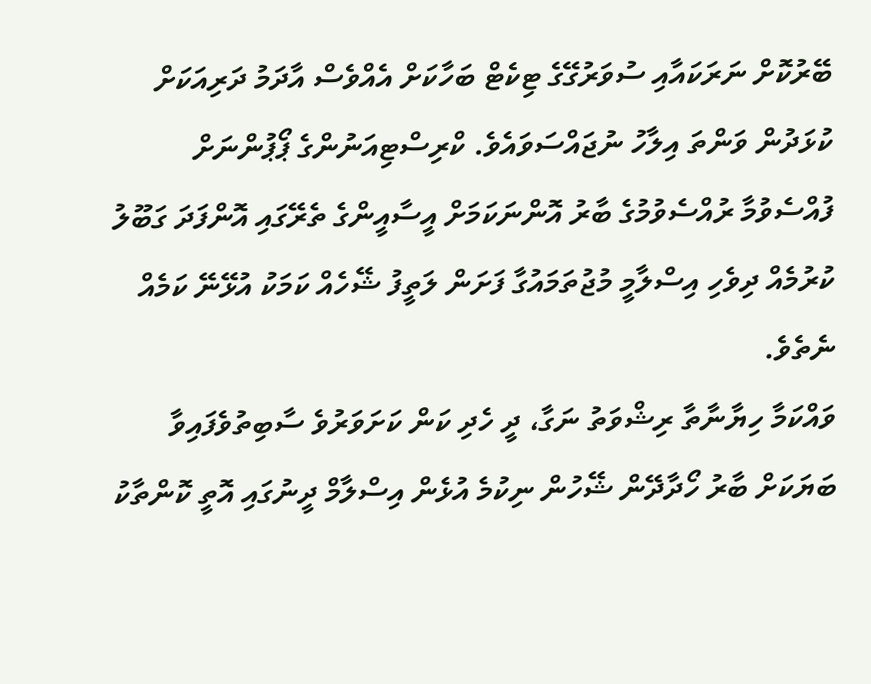ބޭރުކޮށް ނަރަކައާއި ސުވަރުގޭގެ ޓިކެޓް ބަހާކަށް އެއްވެސް އާދަމު ދަރިއަކަށް ކުޅަދުން ވަންތަ އިލާހު ނުޖައްސަވައެވެ. ކްރިސްޓިއަނުންގެ ޕޯޕުންނަށް ފުއްސެވުމާ ރުއްސެވުމުގެ ބާރު އޮންނަކަމަށް އީސާއީންގެ ތެރޭގައި އޮންފަދަ ގަބޫލު ކުރުމެއް ދިވެހި އިސްލާމީ މުޖުތަމައުގާ ފަށަން ލަތީފު ޝޭހެއް ކަމަކު އުޅޭނޭ ކަމެއް ނެތެވެ.
ވައްކަމާ ހިޔާނާތާ ރިޝްވަތު ނަގާ، ދީ ހެދި ކަން ކަށަވަރުވެ ސާބިތުވެފައިވާ ބަޔަކަށް ބާރު ހޯދާދޭން ޝޭހުން ނިކުމެ އުޅެން އިސްލާމް ދީނުގައި އޮތީ ކޮންތާކު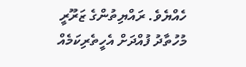ހެއްޔެވެ. ރައްޔިތުންގެ ޒަރޫރީ މުހުތާދު ފުއްދަށް އެހީތެރިކަމެއް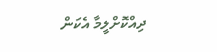ދިއްކޮށްލީމާ އެކަން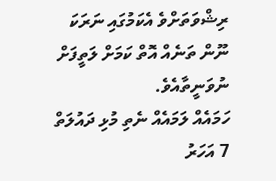ރިޝްވަތަށްވެ އެކަމުގައި ނަރަކަ ނޫން ތަނެއް އޮތް ކަމަށް ލަތީފަށް ނުވަނީތާއެވެ.
ހަމައެއް ލަމައެއް ނެތި މުޅި ދައުލަތް 7 އަހަރު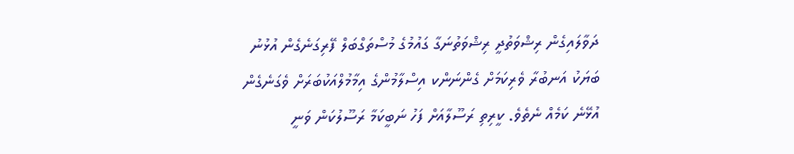ދަވާލައިގެން ރިޝްވަތުދީ ރިޝްވަތުނަގާ ގައުމުގެ މުސްތަގްބަލް ފޭރިގަނެގެން އުޅުނު ބަޔަކު އަނބުރާ ވެރިކަމަށް ގެންނަންކ އިސްލާމުންގެ އިމާމުލްއަކުބަރަށް ވެގަނެގެން އުޅޭނެ ކަމެއް ނެތެވެ. ކީރިތި ރަސޫލާއަށް ފަހު ނަބީކަމާ ރަސޫލުކަން ވަނީ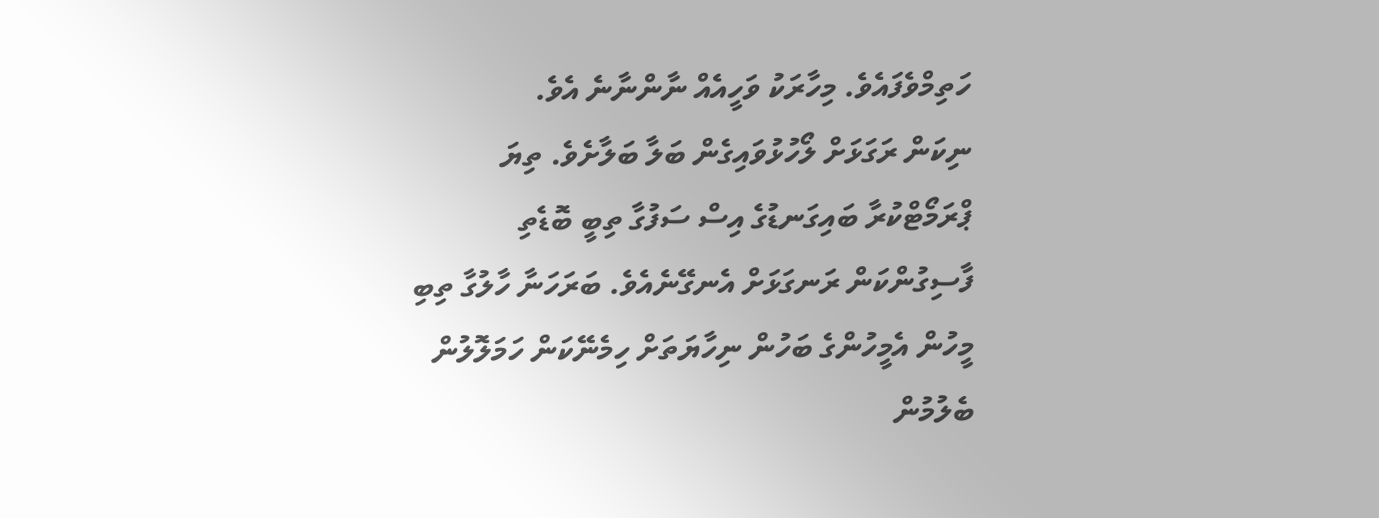ހަތިމްވެފައެވެ. މިހާރަކު ވަހީއެއް ނާންނާނެ އެވެ.
ނިކަން ރަގަޅަށް ލޯހުޅުވައިގެން ބަލާ ބަލާށެވެ. ތިޔަ ޕްރަމޯޓްކުރާ ބައިގަނޑުގެ އިސް ސަފުގާ ތިބީ ބޮޑެތި ފާސިގުންކަން ރަނގަޅަށް އެނގޭނެއެވެ. ބަރަހަނާ ހާލުގާ ތިބި މީހުން އެމީހުންގެ ބަހުން ނިހާޔަތަށް ހިމެނޭކަން ހަމަލޮލުން ބެލުމުން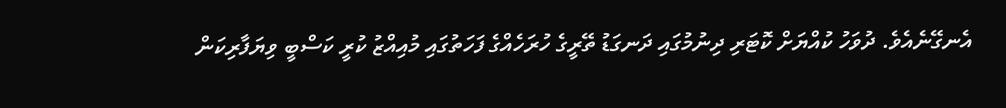އެނގޭނެއެވެ. ދުވަހު ކުއްޔަށް ކޮޓަރި ދިނުމުގައި ދަނގަޑު ތޭރީގެ ހުރަހެއްގެ ފަހަތުގައި މުއިއްޒު ކުރީ ކަސްބީ ވިޔަފާރިކަން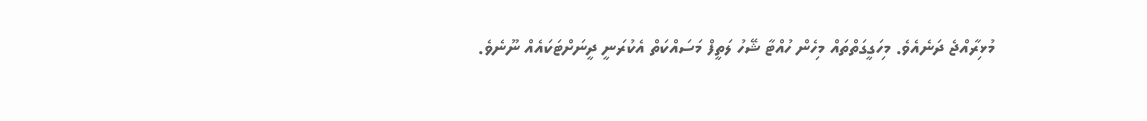މުޅިރާއްޖެ ދަނެއެވެ. މިހަގީގަތްތައް މިހެން ހުއްޓާ ޝޭހު ލަތީފް މަސައްކަތް އެކުރަނީ ދީނަށްޓަކައެއް ނޫނެވެ.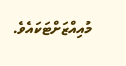މުއިއްޒަށްޓަކައެވެ.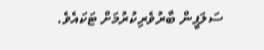ސަލަފީން ބާރުވެރިކުރުމަށް ޓަކައެވެ.